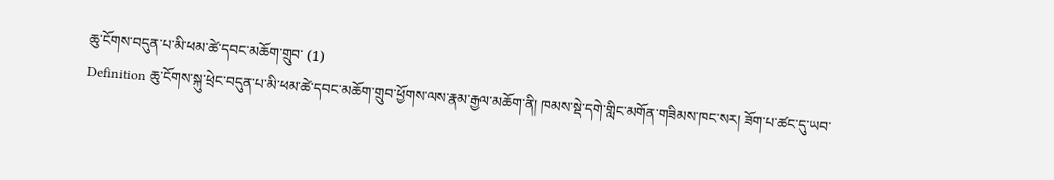ཆུ་ངོགས་བདུན་པ་མི་ཕམ་ཚེ་དབང་མཆོག་གྲུབ་ (1)
Definition ཆུ་ངོགས་སྐུ་ཕྲེང་བདུན་པ་མི་ཕམ་ཚེ་དབང་མཆོག་གྲུབ་ཕྱོགས་ལས་རྣམ་རྒྱལ་མཆོག་ནི། ཁམས་སྡེ་དགེ་གླིང་མགོན་གཟིམས་ཁང་སར། ཟོག་པ་ཚང་དུ་ཡབ་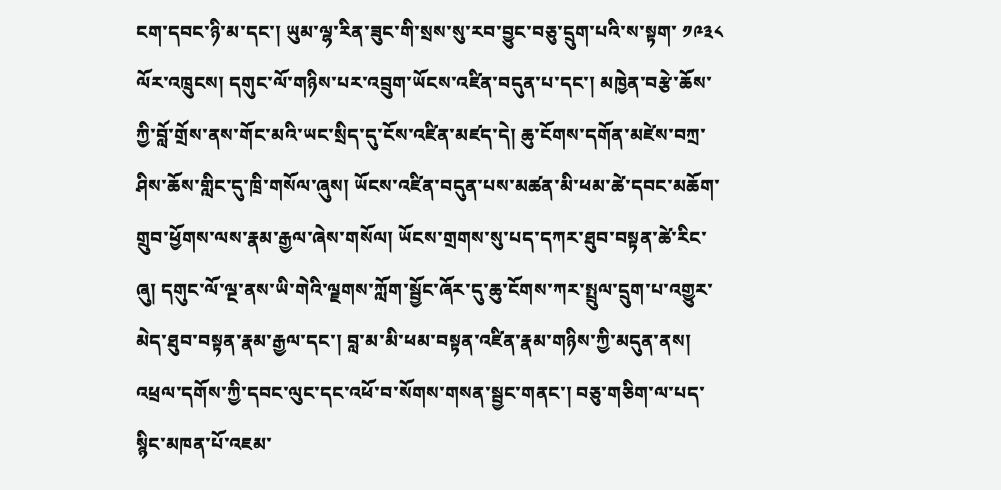ངག་དབང་ཉི་མ་དང་། ཡུམ་ལྷ་རིན་ཟུང་གི་སྲས་སུ་རབ་བྱུང་བཅུ་དྲུག་པའི་ས་སྟག་ ༡༩༣༨ ལོར་འཁྲུངས། དགུང་ལོ་གཉིས་པར་འབྲུག་ཡོངས་འཛིན་བདུན་པ་དང་། མཁྱེན་བརྩེ་ཆོས་ཀྱི་བློ་གྲོས་ནས་གོང་མའི་ཡང་སྲིད་དུ་ངོས་འཛིན་མཛད་དེ། ཆུ་ངོགས་དགོན་མཛེས་བཀྲ་ཤིས་ཆོས་གླིང་དུ་ཁྲི་གསོལ་ཞུས། ཡོངས་འཛིན་བདུན་པས་མཚན་མི་ཕམ་ཚེ་དབང་མཆོག་གྲུབ་ཕྱོགས་ལས་རྣམ་རྒྱལ་ཞེས་གསོལ། ཡོངས་གྲགས་སུ་པད་དཀར་ཐུབ་བསྟན་ཚེ་རིང་ཞུ། དགུང་ལོ་ལྔ་ནས་ཡི་གེའི་ལྗགས་ཀློག་སྦྱོང་ཞོར་དུ་ཆུ་ངོགས་ཀར་སྤྲུལ་དྲུག་པ་འགྱུར་མེད་ཐུབ་བསྟན་རྣམ་རྒྱལ་དང་། བླ་མ་མི་ཕམ་བསྟན་འཛིན་རྣམ་གཉིས་ཀྱི་མདུན་ནས། འཕྲལ་དགོས་ཀྱི་དབང་ལུང་དང་འཕོ་བ་སོགས་གསན་སྦྱང་གནང་། བཅུ་གཅིག་ལ་པད་སྙིང་མཁན་པོ་འཇམ་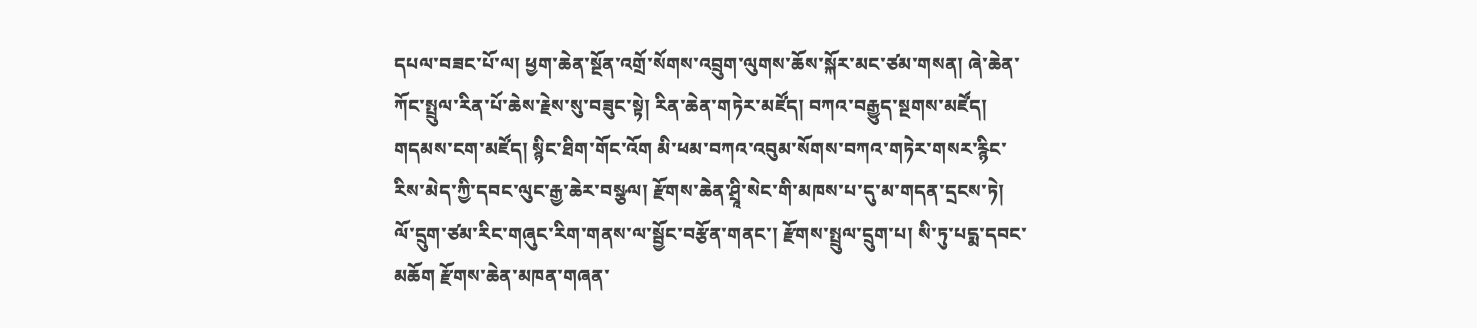དཔལ་བཟང་པོ་ལ། ཕྱག་ཆེན་སྔོན་འགྲོ་སོགས་འབྲུག་ལུགས་ཆོས་སྐོར་མང་ཙམ་གསན། ཞེ་ཆེན་ཀོང་སྤྲུལ་རིན་པོ་ཆེས་རྗེས་སུ་བཟུང་སྟེ། རིན་ཆེན་གཏེར་མཛོད། བཀའ་བརྒྱུད་སྔགས་མཛོད། གདམས་ངག་མཛོད། སྙིང་ཐིག་གོང་འོག མི་ཕམ་བཀའ་འབུམ་སོགས་བཀའ་གཏེར་གསར་རྙིང་རིས་མེད་ཀྱི་དབང་ལུང་རྒྱ་ཆེར་བསྩལ། རྫོགས་ཆེན་ཤྲཱི་སེང་གི་མཁས་པ་དུ་མ་གདན་དྲངས་ཏེ། ལོ་དྲུག་ཙམ་རིང་གཞུང་རིག་གནས་ལ་སྦྱོང་བརྩོན་གནང་། རྫོགས་སྤྲུལ་དྲུག་པ། སི་ཏུ་པདྨ་དབང་མཆོག རྫོགས་ཆེན་མཁན་གཞན་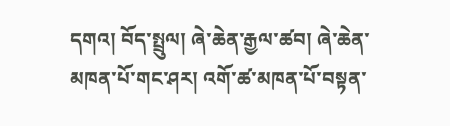དགའ། བོད་སྤྲུལ། ཞེ་ཆེན་རྒྱལ་ཚབ། ཞེ་ཆེན་མཁན་པོ་གང་ཤར། འགོ་ཚ་མཁན་པོ་བསྟན་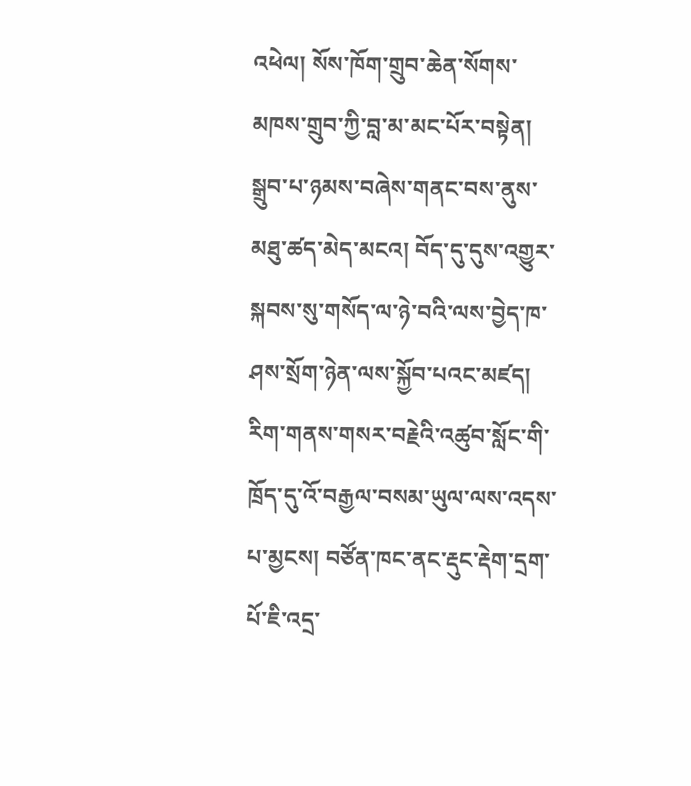འཕེལ། སོས་ཁོག་གྲུབ་ཆེན་སོགས་མཁས་གྲུབ་ཀྱི་བླ་མ་མང་པོར་བསྟེན། སྒྲུབ་པ་ཉམས་བཞེས་གནང་བས་ནུས་མཐུ་ཚད་མེད་མངའ། བོད་དུ་དུས་འགྱུར་སྐབས་སུ་གསོད་ལ་ཉེ་བའི་ལས་བྱེད་ཁ་ཤས་སྲོག་ཉེན་ལས་སྐྱོབ་པའང་མཛད། རིག་གནས་གསར་བརྗེའི་འཚུབ་སློང་གི་ཁྲོད་དུ་འོ་བརྒྱལ་བསམ་ཡུལ་ལས་འདས་པ་མྱངས། བཙོན་ཁང་ནང་རྡུང་རྡེག་དྲག་པོ་ཇི་འདྲ་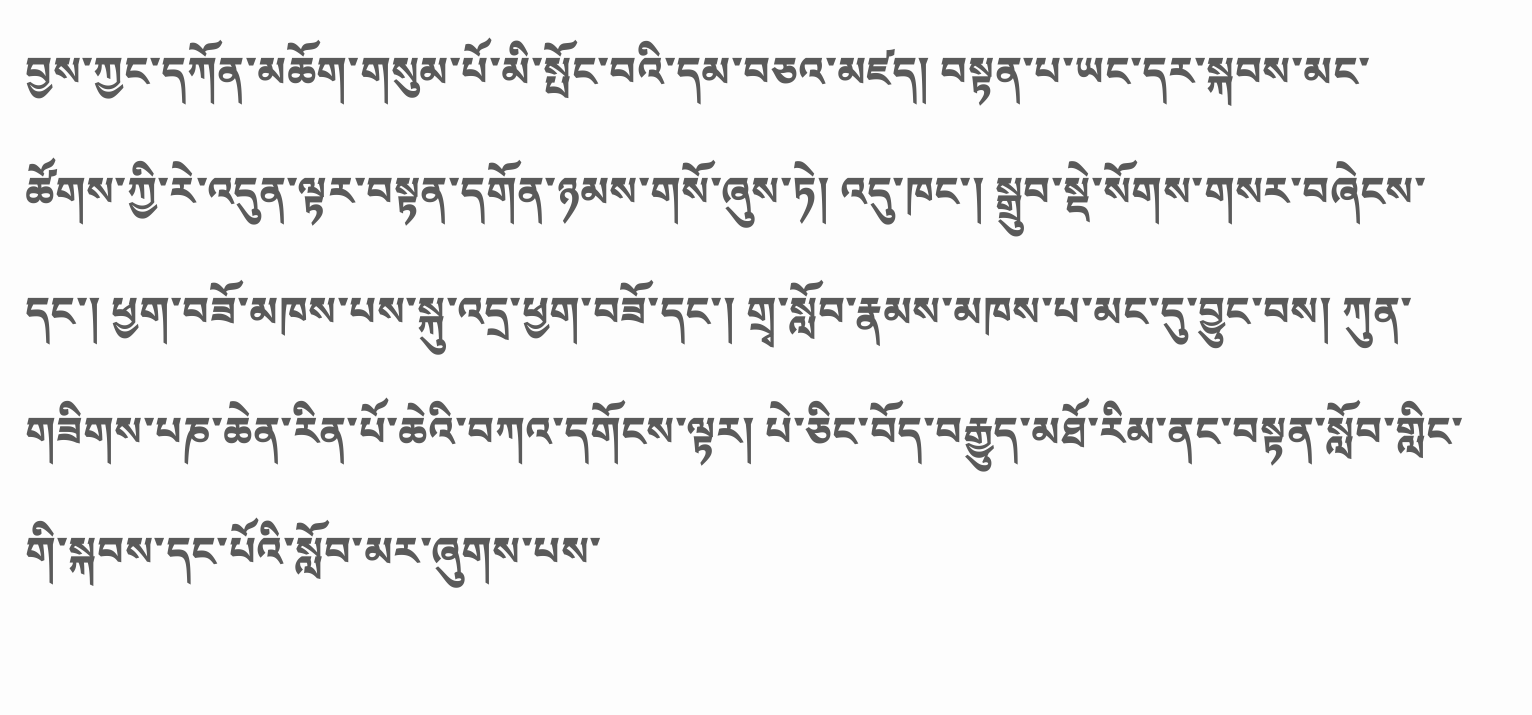བྱས་ཀྱང་དཀོན་མཆོག་གསུམ་པོ་མི་སྤོང་བའི་དམ་བཅའ་མཛད། བསྟན་པ་ཡང་དར་སྐབས་མང་ཚོགས་ཀྱི་རེ་འདུན་ལྟར་བསྟན་དགོན་ཉམས་གསོ་ཞུས་ཏེ། འདུ་ཁང་། སྒྲུབ་སྡེ་སོགས་གསར་བཞེངས་དང་། ཕྱག་བཟོ་མཁས་པས་སྐུ་འདྲ་ཕྱག་བཟོ་དང་། གྲྭ་སློབ་རྣམས་མཁས་པ་མང་དུ་བྱུང་བས། ཀུན་གཟིགས་པཎ་ཆེན་རིན་པོ་ཆེའི་བཀའ་དགོངས་ལྟར། པེ་ཅིང་བོད་བརྒྱུད་མཐོ་རིམ་ནང་བསྟན་སློབ་གླིང་གི་སྐབས་དང་པོའི་སློབ་མར་ཞུགས་པས་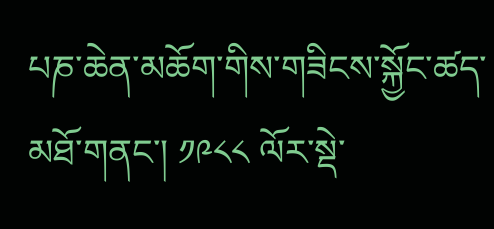པཎ་ཆེན་མཆོག་གིས་གཟིངས་སྐྱོང་ཚད་མཐོ་གནང་། ༡༩༨༨ ལོར་སྡེ་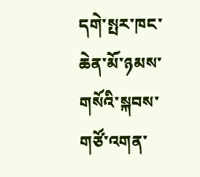དགེ་སྤར་ཁང་ཆེན་མོ་ཉམས་གསོའི་སྐབས་གཙོ་འགན་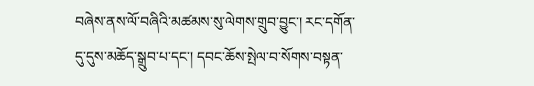བཞེས་ནས་ལོ་བཞིའི་མཚམས་སུ་ལེགས་གྲུབ་བྱུང་། རང་དགོན་དུ་དུས་མཆོད་སྒྲུབ་པ་དང་། དབང་ཆོས་སྤེལ་བ་སོགས་བསྟན་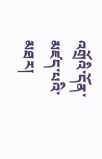འགྲོའི་དོན་མཛད་པའི་མཐར།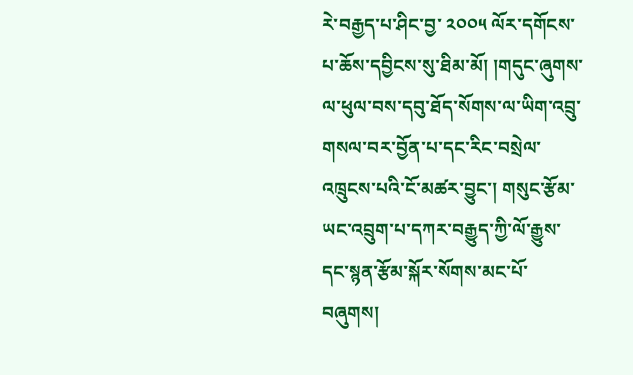རེ་བརྒྱད་པ་ཤིང་བྱ་ ༢༠༠༥ ལོར་དགོངས་པ་ཆོས་དབྱིངས་སུ་ཐིམ་མོ། །གདུང་ཞུགས་ལ་ཕུལ་བས་དབུ་ཐོད་སོགས་ལ་ཡིག་འབྲུ་གསལ་བར་བྱོན་པ་དང་རིང་བསྲེལ་འཁྲུངས་པའི་ངོ་མཚར་བྱུང་། གསུང་རྩོམ་ཡང་འབྲུག་པ་དཀར་བརྒྱུད་ཀྱི་ལོ་རྒྱུས་དང་སྙན་རྩོམ་སྐོར་སོགས་མང་པོ་བཞུགས།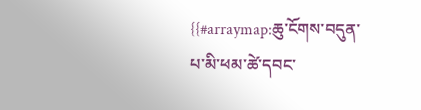{{#arraymap:ཆུ་ངོགས་བདུན་པ་མི་ཕམ་ཚེ་དབང་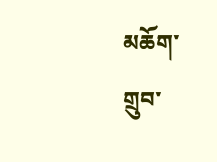མཆོག་གྲུབ་